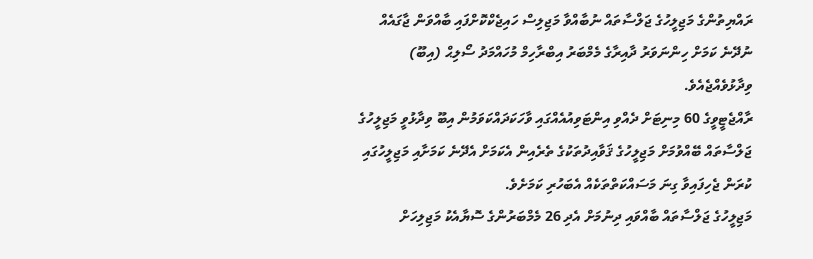ރައްޔިތުންގެ މަޖިލީހުގެ ޖަލްސާތައް ނުބާއްވާ މަޖިލިސް ހައިޖެކްކޮށްފައި ބާއްވަން ޖާގައެއް ނުދޭނެ ކަމަށް ހިންނަވަރު ދާއިރާގެ މެމްބަރު އިބްރާހިމް މުހައްމަދު ސޯލިޙް (އިބޫ) ވިދާޅުވެއްޖެއެވެ.
ރާއްޖެޓީވީގެ 60 މިނިޓަށް ދެއްވި އިންޓަވިއުއެއްގައި ވާހަކަދައްކަވަމުން އިބޫ ވިދާޅުވީ މަޖިލީހުގެ ޖަލްސާތައް ބޭއްވުމަށް މަޖިލީހުގެ ޤަވާއިދުތަކުގެ ތެރެއިން އެކަމަށް އެދޭނެ ކަމަށާއި މަޖިލީހުގައި ކުރަން ޖެހިފައިވާ ގިނަ މަސައްކަތްތަކެއް އެބަހުރި ކަމަށެވެ.
މަޖިލީހުގެ ޖަލްސާތައް ބާއްވައި ދިނުމަށް އެދި 26 މެމްބަރުންގެ ސޮޔާއެކު މަޖިލިހަށް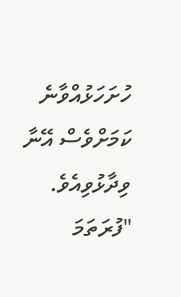ހުށަހަޅުއްވާނެ ކަމަށްވެސް އޭނާ ވިދާޅުވިއެވެ.
"ފުރަތަމަ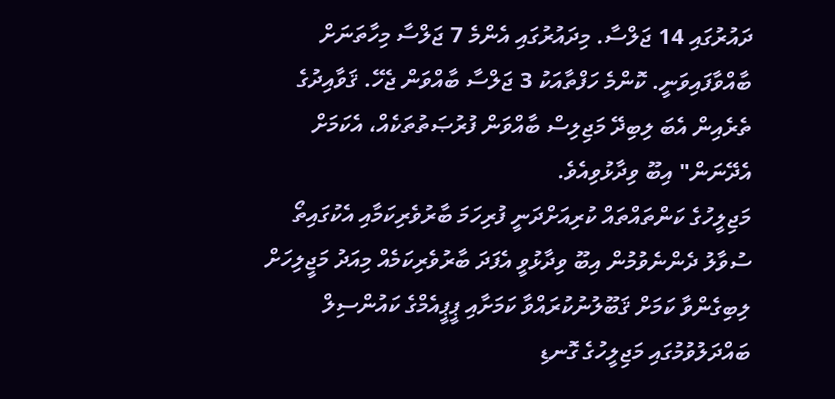ދައުރުގައި 14 ޖަލްސާ. މިދައުރުގައި އެންމެ 7 ޖަލްސާ މިހާތަނަށް ބާއްވާފައިވަނީ. ކޮންމެ ހަފްތާއަކު 3 ޖަލްސާ ބާއްވަން ޖެހޭ. ޤަވާއިދުގެ ތެރެއިން އެބަ ލިބިދޭ މަޖިލިސް ބާއްވަން ފުރުޞަތުތަކެއް، އެކަމަށް އެދޭނަން" އިބޫ ވިދާޅުވިއެވެ.
މަޖިލީހުގެ ކަންތައްތައް ކުރިއަށްދަނީ ފުރިހަމަ ބާރުވެރިކަމާއި އެކުގައިތޯ ސުވާލު ދެންނެވުމުން އިބޫ ވިދާޅުވީ އެފަދަ ބާރުވެރިކަމެއް މިއަދު މަޖީލިހަށް ލިބިގެންވާ ކަމަށް ޤަބޫލުނުކުރައްވާ ކަމަށާއި ޕީޕީއެމްގެ ކައުންސިލް ބައްދަލުވުމުގައި މަޖިލީހުގެ ގޮނޑި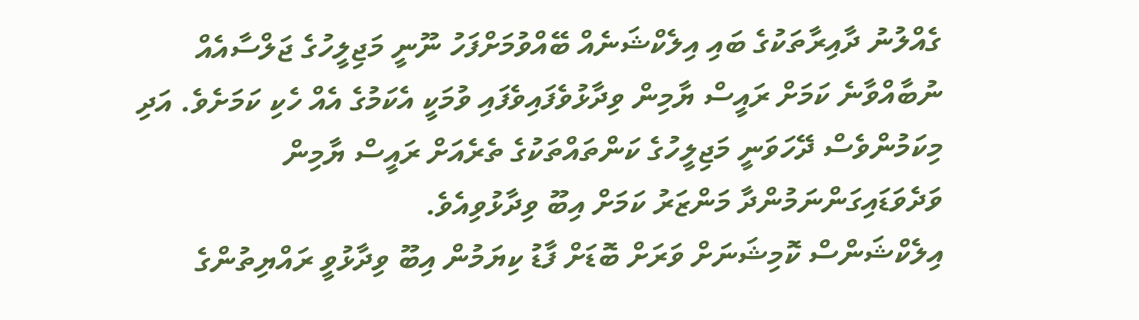ގެއްލުނު ދާއިރާތަކުގެ ބައި އިލެކްޝަނެއް ބޭއްވުމަށްފަހު ނޫނީ މަޖިލީހުގެ ޖަލްސާއެއް ނުބާއްވާނެ ކަމަށް ރައީސް ޔާމިން ވިދާޅުވެފައިވެފައި ވުމަކީ އެކަމުގެ އެއް ހެކި ކަމަށެވެ. އަދި މިކަމުންވެސް ދޭހަވަނީ މަޖިލީހުގެ ކަންތައްތަކުގެ ތެރެއަށް ރައީސް ޔާމިން ވަދެވަޑައިގަންނަމުންދާ މަންޒަރު ކަމަށް އިބޫ ވިދާޅުވިއެވެ.
އިލެކްޝަންސް ކޮމިޝަނަށް ވަރަށް ބޮޑަށް ފާޑު ކިޔަމުން އިބޫ ވިދާޅުވީ ރައްޔިތުންގެ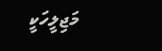މަޖިލީހަކީ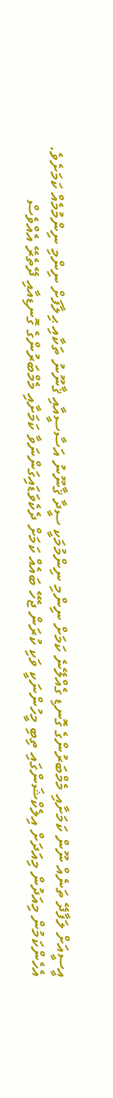އީސީއަށް ލަފާދޭ ތަނެއް ނޫން ކަމަށާއި މެމްބަރުންގެ ގޮނޑި ގެއްލޭނެ ކަމަށް ނިންމި ނިންމުމަކީ ސީދާ ޤާނޫނު އަސާސީއާއި ޤާނޫނު ތަކާއި ޙިލާފަށް ނިންމި ނިންމުމެއް ކަމަށެވެ.
އެހެންކަމުން މިއަދުން މިއަދަށް އިލެކްޝަންގައި ތިބި މީހުންނަކީ ވަކި ކުރަން ޖެހޭ ބައެއް ކަމަށް ދެކެވަޑައިގަންނަވާ ކަމަށާއި މެމްބަރުންގެ ގޮނޑިއާއި ދޭތެރޭ އެއްވެސް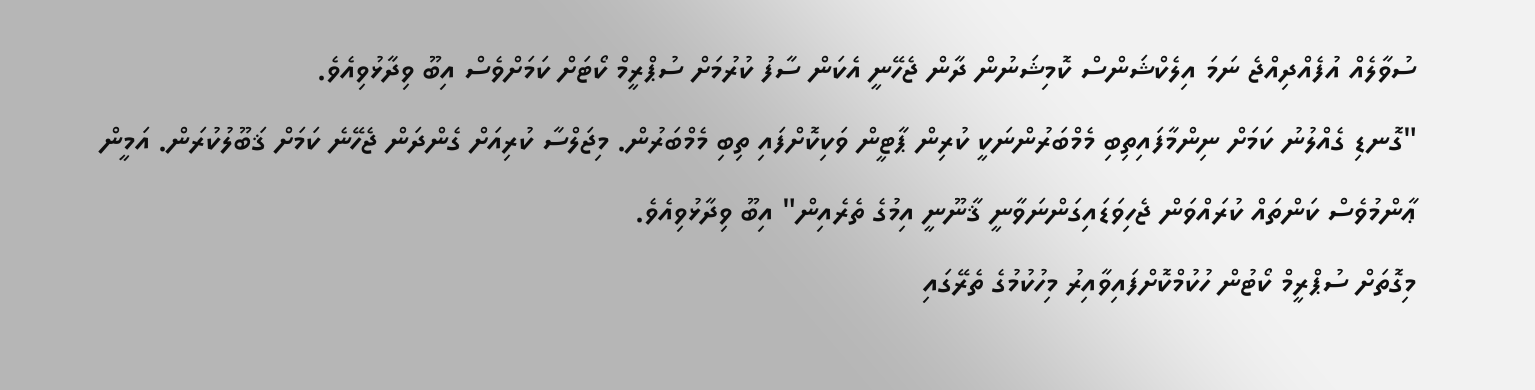ސުވާލެއް އުފެއްދިއްޖެ ނަމަ އިލެކްޝަންސް ކޮމިޝަނުން ދާން ޖެހޭނީ އެކަން ސާފު ކުރުމަށް ސުޕްރީމް ކޯޓަށް ކަމަށްވެސް އިބޫ ވިދާޅުވިއެވެ.
"ގޮނޑި ގެއްލުނު ކަމަށް ނިންމާފައިތިބި މެމްބަރުންނަކީ ކުރިން ޕާޓީން ވަކިކޮށްފައި ތިބި މެމްބަރުން. މިޖަލްސާ ކުރިއަށް ގެންދަން ޖެހޭނެ ކަމަށް ޤަބޫލުކުރަން. އަމީން ޢާންމުވެސް ކަންތައް ކުރައްވަން ޖެހިވަޑައިގަންނަވާނީ ޤާނޫނީ އިމުގެ ތެރެއިން" އިބޫ ވިދާޅުވިއެވެ.
މިގޮތަށް ސުޕްރީމް ކޯޓުން ހުކުމްކޮށްފައިވާއިރު މިހުކުމުގެ ތެރޭގައި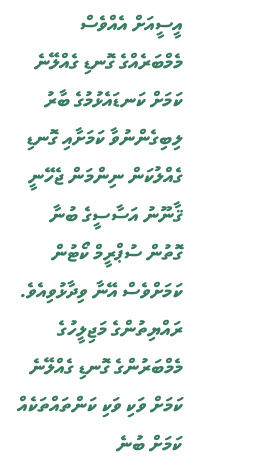އީސީއަށް އެއްވެސް މެމްބަރެއްގެ ގޮނޑި ގެއްލޭނެ ކަމަށް ކަނޑައެޅުމުގެ ބާރު ލިބިގެންނުވާ ކަމަށާއި ގޮނޑި ގެއްލުކަން ނިންމަން ޖެހޭނީ ޤާނޫނު އަސާސީގެ ބުނާ ގޮތުން ސުޕްރީމް ކޯޓުން ކަމަށްވެސް އޭނާ ވިދާޅުވިއެވެ.
ރައްޔިތުންގެ މަޖިލީހުގެ މެމްބަރުންގެ ގޮނޑި ގެއްލޭނެ ކަމަށް ވަކި ވަކި ކަންތައްތަކެއް ކަމަށް ބުނެ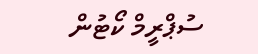ސުޕްރީމް ކޯޓުން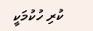ކުރި ހުކުމަކީ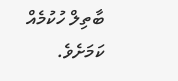ބާތިލް ހުކުމެއް ކަމަށެވެ.